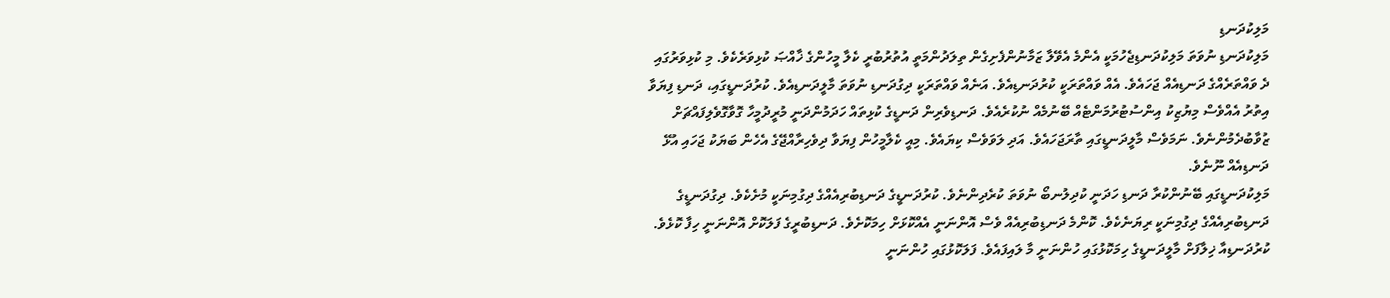މަލިކުދަނޑި
މަލިކުދަނޑި ނުވަތަ މަލިކުދަނޑިޖެހުމަކީ އެންމެ އެވޭލާ ޒަމާނުންފެށިގެން ތިލަދުންމަތީ އުތުރުބުރީ ކެލާ މީހުންގެ ޚާއްޞަ ކުޅިވަރެކެވެ. މި ކުޅިވަރުގައި ދެ ވައްތަރެއްގެ ދަނޑިއެއް ޖަހައެވެ. އެއް ވައްތަރަކީ ކުރުދަނޑިއެވެ. އަނެއް ވައްތަރަކީ ދިގުދަނޑި ނުވަތަ މާލީދަނޑިއެވެ. ކުރުދަނޑީގައި، ދަނޑި ފިޔަވާ އިތުރު އެއްވެސް މިޔުޒިކު އިންސުޓުރުމަންޓެއް ބޭނުމެއް ނުކުރެއެވެ. ދަނޑިވެރިން ދަނޑީގެ ކުޅިތައް ހަދަމުންދަނީ މުރީދުމީހާ ގޮވާގޮވެލިފައްޗަށް ޒުވާބުދެމުންނެވެ. ނަމަވެސް މާލީދަނޑީގައި ތާރަޖަހައެވެ. އަދި ލަވަވެސް ކިޔައެވެ. މިއީ ކެލާމީހުން ފިޔަވާ ދިވެހިރާއްޖޭގެ އެހެން ބަޔަކު ޖަހައި އުޅޭ ދަނޑިއެއް ނޫނެވެ.
މަލިކުދަނޑީގައި ބޭނުންކުރާ ދަނޑި ހަދަނީ ކުދިލުނބޯ ނުވަތަ ކުރެދިންނެވެ. ކުރުދަނޑީގެ ދަނޑިބުރިއެއްގެ ދިގުމިނަކީ މުށެކެވެ. ދިގުދަނޑީގެ ދަނޑިބުރިއެއްގެ ދިގުމިނަކީ ރިޔަނެކެވެ. ކޮންމެ ދަނޑިބުރިއެއް ވެސް އޮންނަނީ އެއްކޮޅަށް ހިމަކޮށެވެ. ދަނޑިބުރީގެ ފަލަކޮށް އޮންނަނީ ހިފާ ކޮޅެވެ. ކުރުދަނޑިއާ ޚިލާފަށް މާލީދަނޑީގެ ހިމަކޮޅުގައި ހުންނަނީ މާ ލައިފައެވެ. ފަލަކޮޅުގައި ހުންނަނީ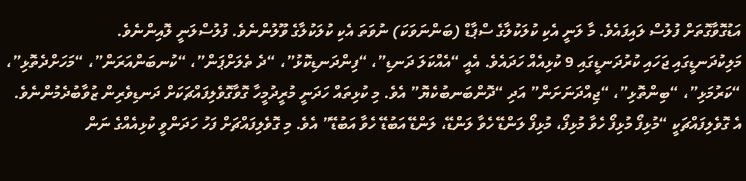އަޑުގޮވާގޮތަށް ފުލުސް ލައިފައެވެ. މާ ލަނީ އެކި ކުލަކުލާގެ ސްޕާޑް (ބަންނަވަކަ) ނުވަތަ އެކި ކުލަކުލާގެ ވޫލުންނެވެ. ފުލުސްލަނީ ލޮއިންނެވެ.
މަލިކުދަނޑީގައި ޖަހައި ކުރުދަނޑީގައި 9 ކުޅިއެއް ހަދައެވެ. އެއީ “އެއްކަލަ ދަނޑި”، “ފިންދަނޑިކޮޅު”، “ދެ ތެލަށްޕަން”، “ކުނބަންއަރަން”، “މަހަށްދެތޮޅި”، “ކަރުމަޅި”، “ބިންތޮޅި”، “ޖިއްދަނަށަން” އަދި “ދޮންބަނބުކެޔޮ” އެވެ. މި ކުޅިތައް ހަދަނީ މުރީދުމީހާ ގޮވާގޮވެލިފައްޗަކަށް ދަނޑިވެރިން ޒުވާބުދެމުންނެވެ. އެ ގޮވެލިފައްޗަކީ “މުޅިފޯ މުޅިފޯ ހެވާ މުޅިފޯ، މުޅިފޯ ލަންޑޭ ހެވާ ލަންޑޭ، ލަންޑޭ އަބުޑޭ ހެވާ އަބުޑޭ” އެވެ. މި ގޮވެލިފައްޗަށް ފަހު ހަދަންވީ ކުޅިއެއްގެ ނަން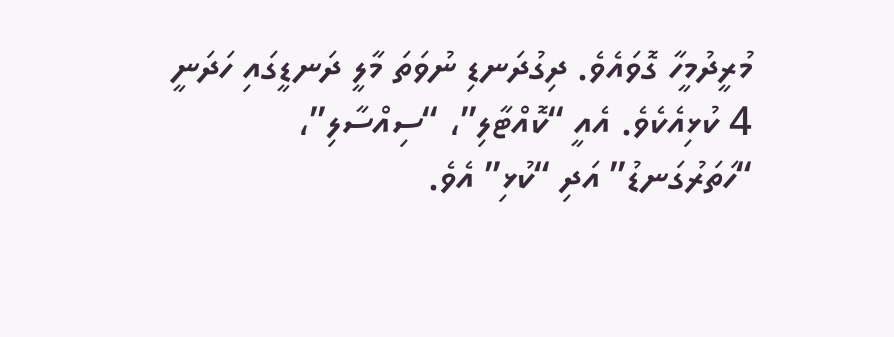މުރީދުމީހާ ގޮވައެވެ. ދިގުދަނޑި ނުވަތަ މާލީ ދަނޑީގައި ހަދަނީ 4 ކުޅިއެކެވެ. އެއީ “ކޮއްޓާލި”، “ސިއްސާލި”، “ހަތަރުގަނޑު” އަދި “ކުޅި” އެވެ.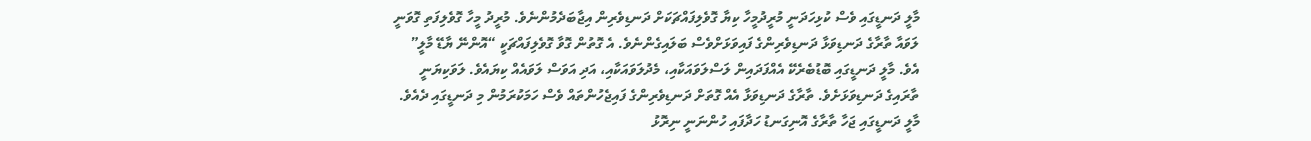މާލީ ދަނޑީގައި ވެސް ކުޅިހަދަނީ މުރީދުމީހާ ކިޔާ ގޮވެލިފައްޗަކަށް ދަނޑިވެރިން އިޖާބަދެމުންނެވެ. މުރީދު މީހާ ގޮވެލިފަތި ގޮވަނީ ލަވައާ ތާރާގެ ދަނޑިވަޅާ ދަނޑިވެރިންގެ ފައިވަޅަށްވެސް ބަލައިގެންނެވެ. އެ ގޮތުން ގޮވާ ގޮވެލިފައްޗަކީ “އޮންނޭ ޔާޑޭ މާލީ” އެވެ. މާލީ ދަނޑީގައި ބޮޑުބެރެކޭ އެއްފަދައިން ލަސްލަވައަކާއި، މެދުލަވައަކާއި، އަދި އަވަސް ލަވައެއް ކިޔައެވެ. ލަވަކިޔަނީ ތާރައިގެ ދަނޑިވަޅަށެވެ. ތާރާގެ ދަނޑިވަޅާ އެއް ގޮތަށް ދަނޑިވެރިންގެ ފައިޖެހުންތައް ވެސް ހަމަކުރަމުން މި ދަނޑީގައި ދެއެވެ.
މާލީ ދަނޑީގައި ޖަހާ ތާރާގެ އޮނިގަނޑު ހަދާފައި ހުންނަނީ ނިރޮޅު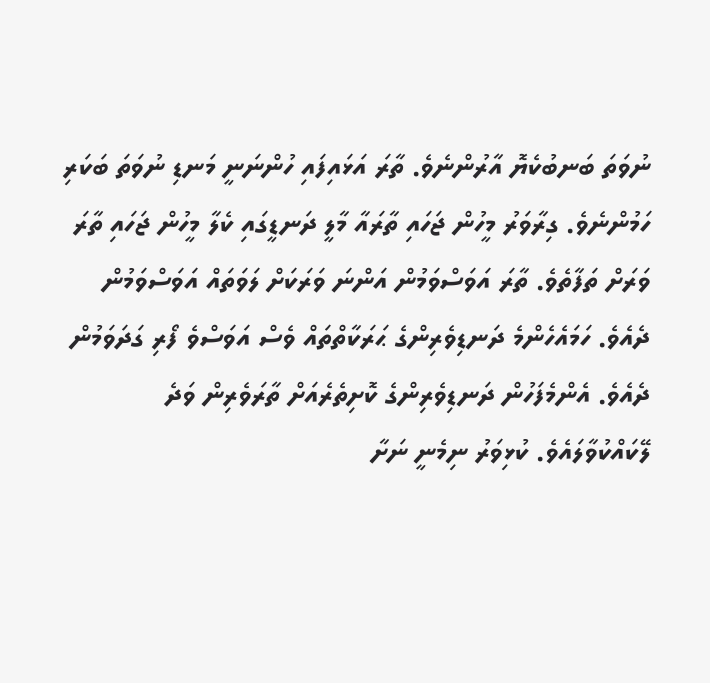ނުވަތަ ބަނބުކެޔޮ އާރުންނެވެ. ތާރަ އަޅައިފައި ހުންނަނީ މަނޑި ނުވަތަ ބަކަރި ހަމުންނެވެ. ގިރާވަރު މީހުން ޖަހައި ތާރައާ މާލީ ދަނޑީގައި ކެލާ މީހުން ޖަހައި ތާރަ ވަރަށް ތަފާތެވެ. ތާރަ އަވަސްވަމުން އަންނަ ވަރަކަށް ލަވަތައް އަވަސްވަމުން ދެއެވެ. ހަމައެހެންމެ ދަނޑިވެރިންގެ ޙަރަކާތްތައް ވެސް އަވަސްވެ ފޯރި ގަދަވަމުން ދެއެވެ. އެންމެފަހުން ދަނޑިވެރިންގެ ކޮށިތެރެއަށް ތާރަވެރިން ވަދެ ލޭކައްކުވާލައެވެ. ކުޅިވަރު ނިމެނީ ނަށާ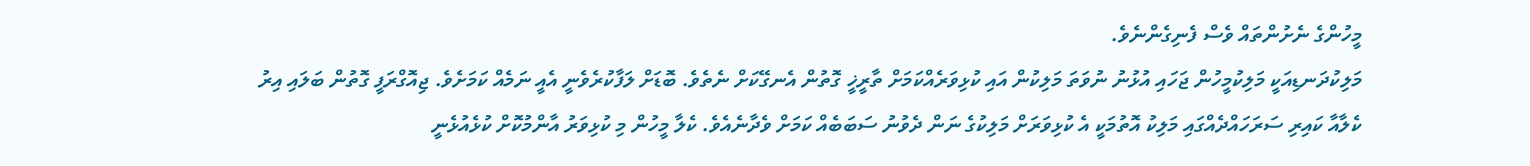މީހުންގެ ނެށުންތައް ވެސް ފެނިގެންނެވެ.
މަލިކުދަނޑިއަކީ މަލިކުމީހުން ޖަހައި އުޅުނު ނުވަތަ މަލިކުން އައި ކުޅިވަރެއްކަމަށް ތާރީޚީ ގޮތުން އެނގޭކަށް ނެތެވެ. ބޮޑަށް ލަފާކުރެވެނީ އެއީ ނަމެއް ކަމަށެވެ. ޖިއޮގްރަފީ ގޮތުން ބަލައި އިރު ކެލާއާ ކައިރި ސަރަހައްދެއްގައި މަލިކު އޮތުމަކީ އެ ކުޅިވަރަށް މަލިކުގެ ނަން ދެވުނު ސަބަބެއް ކަމަށް ވެދާނެއެވެ. ކެލާ މީހުން މި ކުޅިވަރު އާންމުކޮށް ކުޅެއުޅެނީ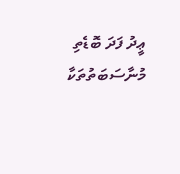ޢީދު ފަދަ ބޮޑެތި މުނާސަބަތުތަކާ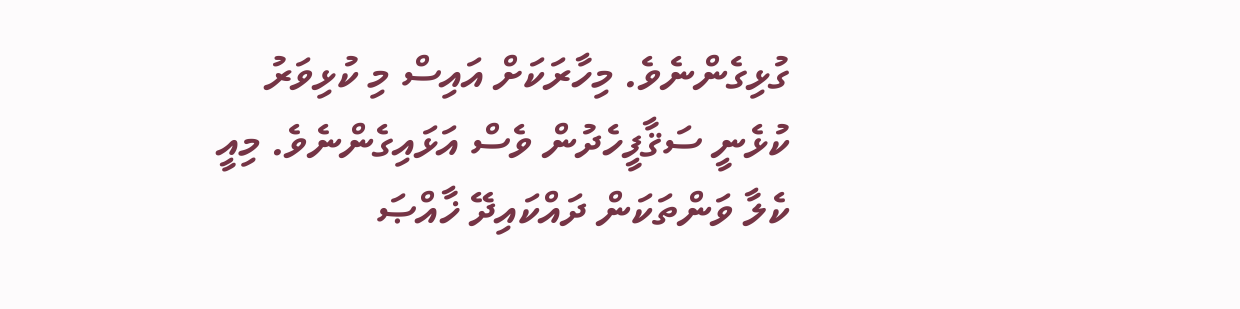ގުޅިގެންނެވެ. މިހާރަކަށް އައިސް މި ކުޅިވަރު ކުޅެނީ ސަޤާފީހެދުން ވެސް އަޅައިގެންނެވެ. މިއީ ކެލާ ވަންތަކަން ދައްކައިދޭ ޚާއްޞަ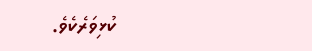ކުޅިވަރެކެވެ.